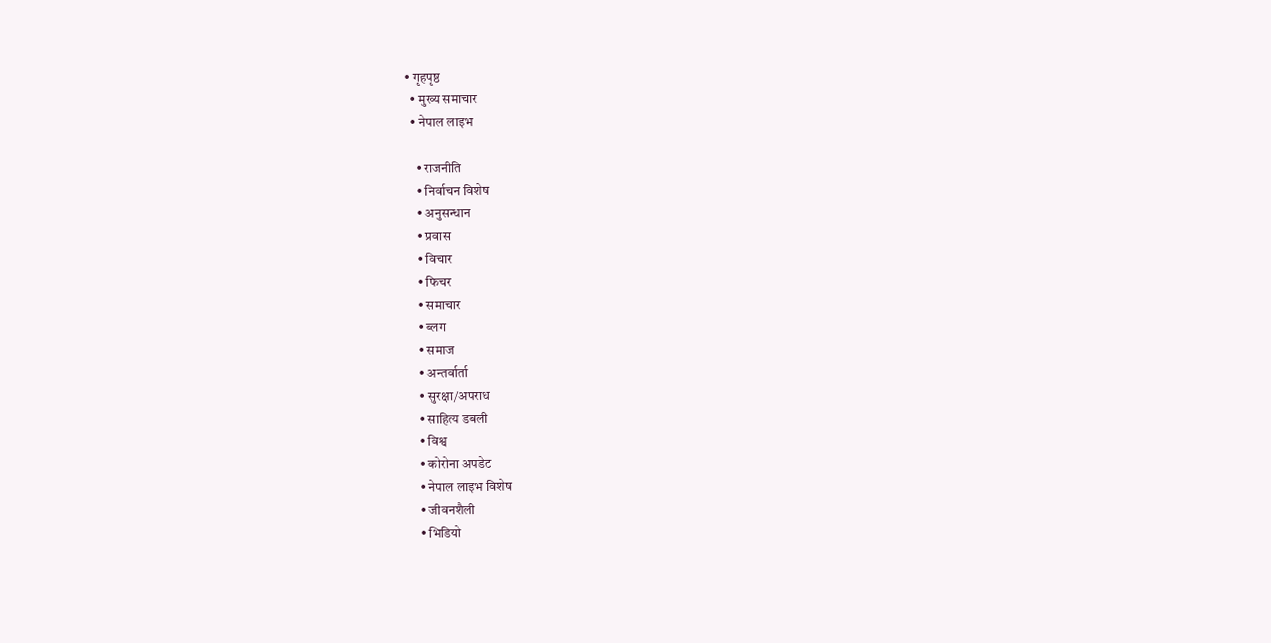• गृहपृष्ठ
  • मुख्य समाचार
  • नेपाल लाइभ

    • राजनीति
    • निर्वाचन विशेष
    • अनुसन्धान
    • प्रवास
    • विचार
    • फिचर
    • समाचार
    • ब्लग
    • समाज
    • अन्तर्वार्ता
    • सुरक्षा/अपराध
    • साहित्य डबली
    • विश्व
    • कोरोना अपडेट
    • नेपाल लाइभ विशेष
    • जीवनशैली
    • भिडियो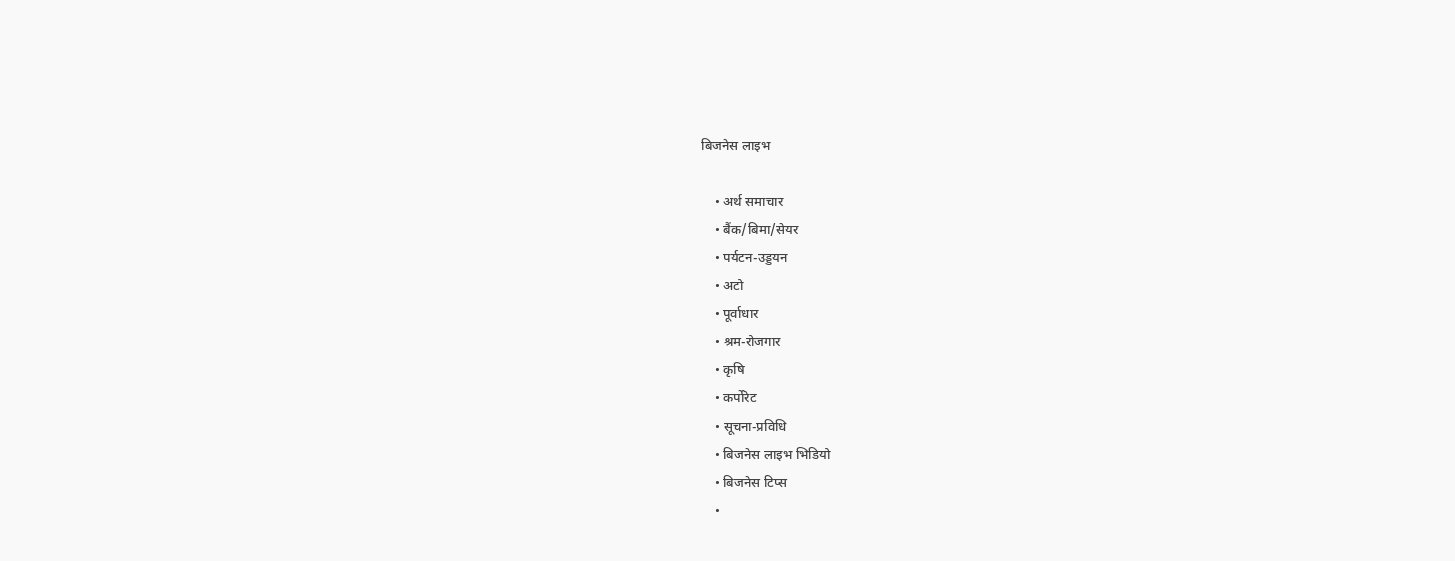बिजनेस लाइभ

    • अर्थ समाचार
    • बैंक/बिमा/सेयर
    • पर्यटन-उड्डयन
    • अटो
    • पूर्वाधार
    • श्रम-रोजगार
    • कृषि
    • कर्पोरेट
    • सूचना-प्रविधि
    • बिजनेस लाइभ भिडियो
    • बिजनेस टिप्स
    •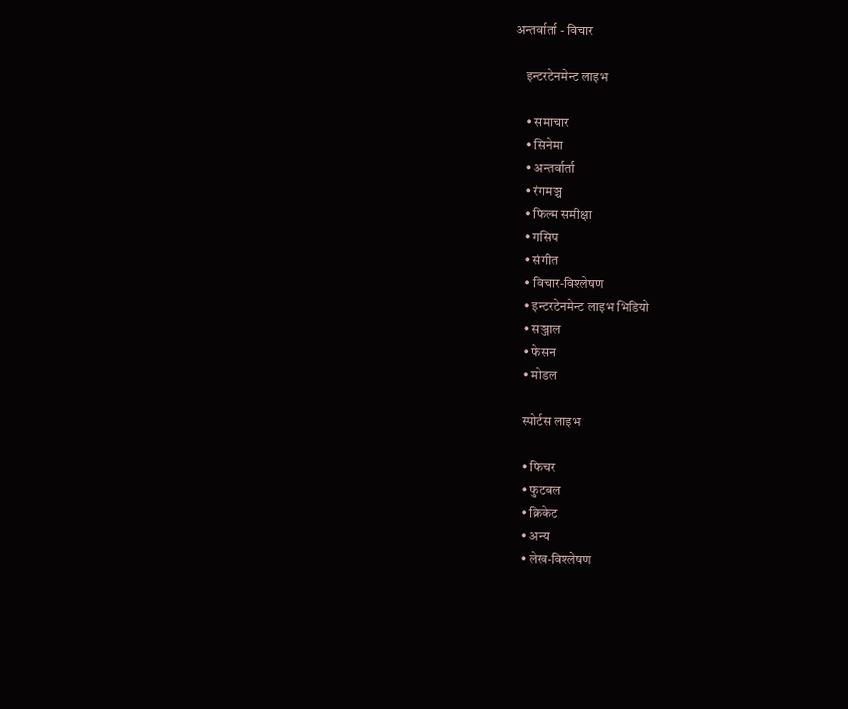अन्तर्वार्ता - विचार

    इन्टरटेनमेन्ट लाइभ

    • समाचार
    • सिनेमा
    • अन्तर्वार्ता
    • रंगमञ्च
    • फिल्म समीक्षा
    • गसिप
    • संगीत
    • विचार-विश्लेषण
    • इन्टरटेनमेन्ट लाइभ भिडियो
    • सञ्जाल
    • फेसन
    • मोडल

    स्पोर्टस लाइभ

    • फिचर
    • फुटबल
    • क्रिकेट
    • अन्य
    • लेख-विश्लेषण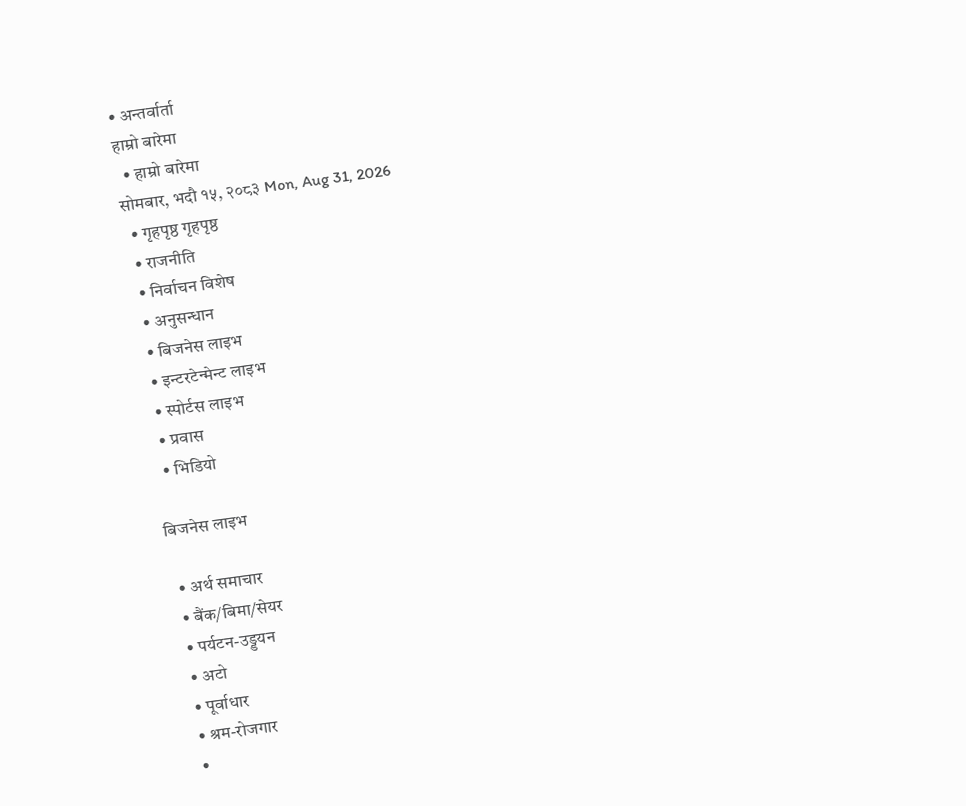• अन्तर्वार्ता
हाम्रो बारेमा
  • हाम्रो बारेमा
सोमबार, भदौ १५, २०८३ Mon, Aug 31, 2026
  • गृहपृष्ठ गृहपृष्ठ
  • राजनीति
  • निर्वाचन विशेष
  • अनुसन्धान
  • बिजनेस लाइभ
  • इन्टरटेन्मेन्ट लाइभ
  • स्पोर्टस लाइभ
  • प्रवास
  • भिडियो

बिजनेस लाइभ

  • अर्थ समाचार
  • बैंक/बिमा/सेयर
  • पर्यटन-उड्डयन
  • अटो
  • पूर्वाधार
  • श्रम-रोजगार
  •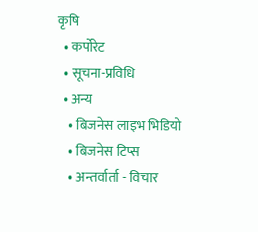कृषि
  • कर्पोरेट
  • सूचना-प्रविधि
  • अन्य
    • बिजनेस लाइभ भिडियो
    • बिजनेस टिप्स
    • अन्तर्वार्ता - विचार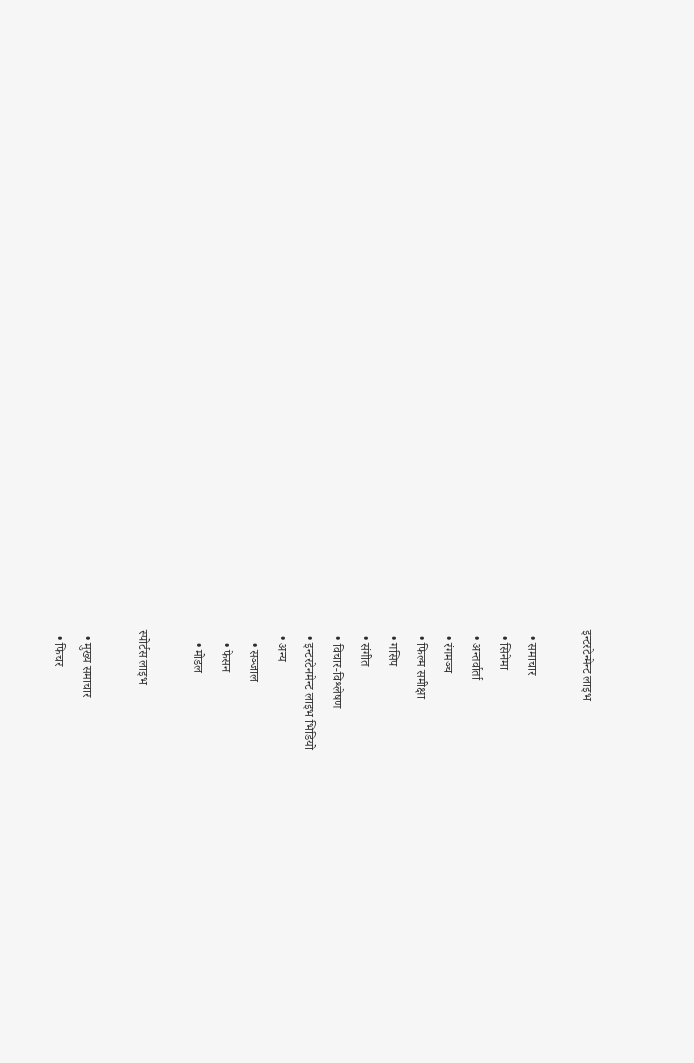इन्टरटेन्मेन्ट लाइभ

  • समाचार
  • सिनेमा
  • अन्तर्वार्ता
  • रंगमञ्च
  • फिल्म समीक्षा
  • गसिप
  • संगीत
  • विचार-विश्लेषण
  • इन्टरटेनमेन्ट लाइभ भिडियो
  • अन्य
    • सञ्जाल
    • फेसन
    • मोडल

स्पोर्टस लाइभ

  • मुख्य समाचार
  • फिचर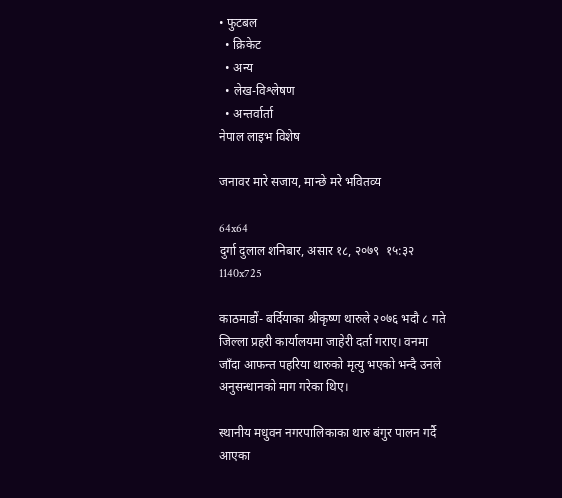• फुटबल
  • क्रिकेट
  • अन्य
  • लेख-विश्लेषण
  • अन्तर्वार्ता
नेपाल लाइभ विशेष

जनावर मारे सजाय, मान्छे मरे भवितव्य

64x64
दुर्गा दुलाल शनिबार, असार १८, २०७९  १५:३२
1140x725

काठमाडौं- बर्दियाका श्रीकृष्ण थारुले २०७६ भदौ ८ गते जिल्ला प्रहरी कार्यालयमा जाहेरी दर्ता गराए। वनमा जाँदा आफन्त पहरिया थारुको मृत्यु भएको भन्दै उनले अनुसन्धानको माग गरेका थिए।

स्थानीय मधुवन नगरपालिकाका थारु बंगुर पालन गर्दै आएका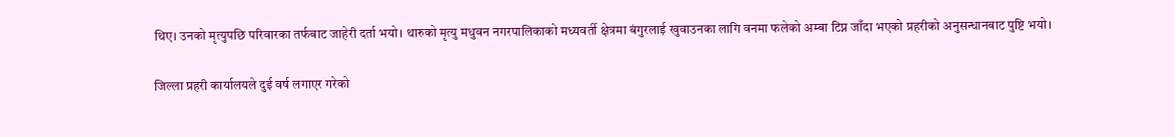थिए। उनको मृत्युपछि परिवारका तर्फबाट जाहेरी दर्ता भयो। थारुको मृत्यु मधुवन नगरपालिकाको मध्यवर्ती क्षेत्रमा बंगुरलाई खुवाउनका लागि वनमा फलेको अम्बा टिप्न जाँदा भएको प्रहरीको अनुसन्धानबाट पुष्टि भयो।

जिल्ला प्रहरी कार्यालयले दुई वर्ष लगाएर गरेको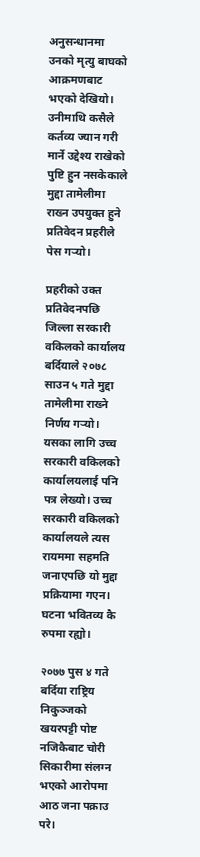अनुसन्धानमा उनको मृत्यु बाघको आक्रमणबाट भएको देखियो। उनीमाथि कसैले कर्तव्य ज्यान गरी मार्ने उद्देश्य राखेको पुष्टि हुन नसकेकाले मुद्दा तामेलीमा राख्न उपयुक्त हुने प्रतिवेदन प्रहरीले पेस गर्‍यो।

प्रहरीको उक्त प्रतिवेदनपछि जिल्ला सरकारी वकिलको कार्यालय बर्दियाले २०७८ साउन ५ गते मुद्दा तामेलीमा राख्ने निर्णय गर्‍यो। यसका लागि उच्च सरकारी वकिलको कार्यालयलाई पनि पत्र लेख्यो। उच्च सरकारी वकिलको कार्यालयले त्यस रायममा सहमति जनाएपछि यो मुद्दा प्रक्रियामा गएन। घटना भवितव्य कै रुपमा रह्यो।

२०७७ पुस ४ गते बर्दिया राष्ट्रिय निकुञ्जको खयरपट्टी पोष्ट नजिकैबाट चोरी सिकारीमा संलग्न भएको आरोपमा आठ जना पक्राउ परे।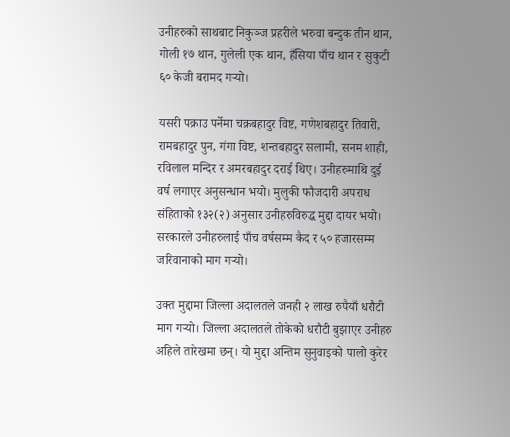उनीहरुको साथबाट निकुञ्ज प्रहरीले भरुवा बन्दुक तीन थान, गोली १७ थान, गुलेली एक थान, हँसिया पाँच थान र सुकुटी ६० केजी बरामद गर्‍यो।

यसरी पक्राउ पर्नेमा चक्रबहादुर विष्ट, गणेशबहादुर तिवारी, रामबहादुर पुन, गंगा विष्ट, शन्तबहादुर सलामी, सनम शाही, रविलाल मन्दिर र अमरबहादुर दराई थिए। उनीहरुमाथि दुई वर्ष लगाएर अनुसन्धान भयो। मुलुकी फौजदारी अपराध संहिताको १३२(२) अनुसार उनीहरुविरुद्ध मुद्दा दायर भयो। सरकारले उनीहरुलाई पाँच वर्षसम्म कैद र ५० हजारसम्म जरिवानाको माग गर्‍यो।

उक्त मुद्दामा जिल्ला अदालतले जनही २ लाख रुपैयाँ धरौटी माग गर्‍यो। जिल्ला अदालतले तोकेको धरौटी बुझाएर उनीहरु अहिले तारेखमा छन्। यो मुद्दा अन्तिम सुनुवाइको पालो कुरेर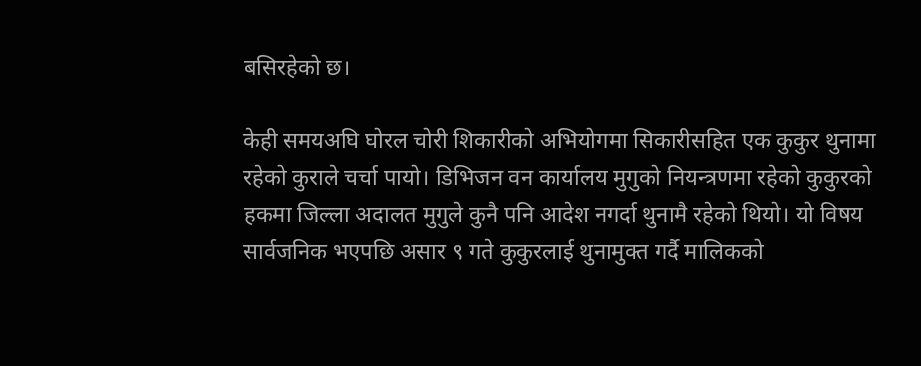बसिरहेको छ।

केही समयअघि घोरल चोरी शिकारीको अभियोगमा सिकारीसहित एक कुकुर थुनामा रहेको कुराले चर्चा पायो। डिभिजन वन कार्यालय मुगुको नियन्त्रणमा रहेको कुकुरको हकमा जिल्ला अदालत मुगुले कुनै पनि आदेश नगर्दा थुनामै रहेको थियो। यो विषय सार्वजनिक भएपछि असार ९ गते कुकुरलाई थुनामुक्त गर्दै मालिकको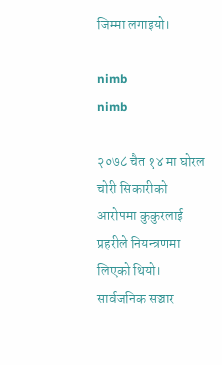जिम्मा लगाइयो।

nimb
nimb

२०७८ चैत १४ मा घोरल चोरी सिकारीको आरोपमा कुकुरलाई प्रहरीले नियन्त्रणमा लिएको थियो। सार्वजनिक सञ्चार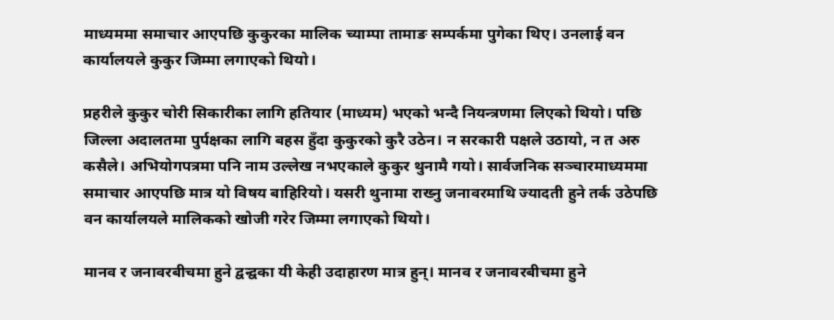माध्यममा समाचार आएपछि कुकुरका मालिक च्याम्पा तामाङ सम्पर्कमा पुगेका थिए। उनलाई वन कार्यालयले कुकुर जिम्मा लगाएको थियो।

प्रहरीले कुकुर चोरी सिकारीका लागि हतियार (माध्यम) भएको भन्दै नियन्त्रणमा लिएको थियो। पछि जिल्ला अदालतमा पुर्पक्षका लागि बहस हुँदा कुकुरको कुरै उठेन। न सरकारी पक्षले उठायो, न त अरु कसैले। अभियोगपत्रमा पनि नाम उल्लेख नभएकाले कुकुर थुनामै गयो। सार्वजनिक सञ्चारमाध्यममा समाचार आएपछि मात्र यो विषय बाहिरियो। यसरी थुनामा राख्नु जनावरमाथि ज्यादती हुने तर्क उठेपछि वन कार्यालयले मालिकको खोजी गरेर जिम्मा लगाएको थियो।

मानव र जनावरबीचमा हुने द्वन्द्वका यी केही उदाहारण मात्र हुन्। मानव र जनावरबीचमा हुने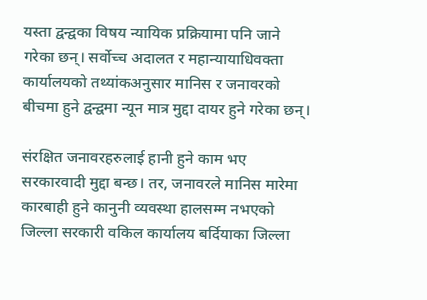यस्ता द्वन्द्वका विषय न्यायिक प्रक्रियामा पनि जाने गरेका छन्। सर्वोच्च अदालत र महान्यायाधिवक्ता कार्यालयको तथ्यांकअनुसार मानिस र जनावरको बीचमा हुने द्वन्द्वमा न्यून मात्र मुद्दा दायर हुने गरेका छन्।

संरक्षित जनावरहरुलाई हानी हुने काम भए सरकारवादी मुद्दा बन्छ। तर, जनावरले मानिस मारेमा कारबाही हुने कानुनी व्यवस्था हालसम्म नभएको जिल्ला सरकारी वकिल कार्यालय बर्दियाका जिल्ला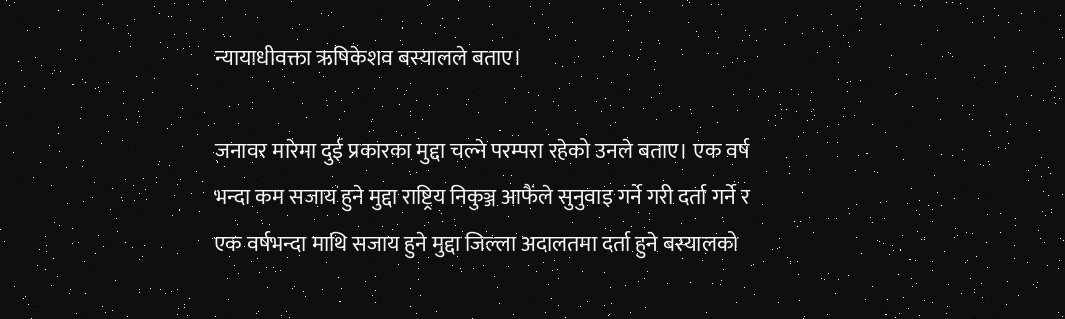न्यायाधीवक्ता ऋषिकेशव बस्यालले बताए।

जनावर मारेमा दुई प्रकारका मुद्दा चल्ने परम्परा रहेको उनले बताए। एक वर्ष भन्दा कम सजाय हुने मुद्दा राष्ट्रिय निकुञ्ज आफैंले सुनुवाइ गर्ने गरी दर्ता गर्ने र एक वर्षभन्दा माथि सजाय हुने मुद्दा जिल्ला अदालतमा दर्ता हुने बस्यालको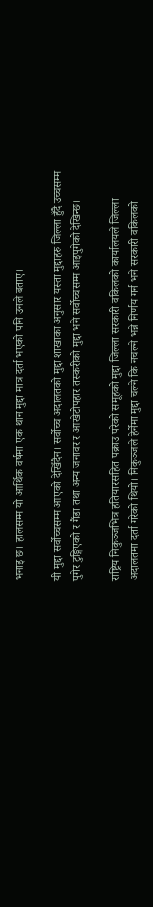भनाइ छ। हालसम्म यो आर्थिक वर्षमा एक थान मुद्दा मात्र दर्ता भएको पनि उनले बताए।

यी मुद्दा सर्वोच्चसम्म आएको देखिँदैन। सर्वोच्च अदालतको मुद्दा शाखाका अनुसार यस्ता मुद्दाहरु जिल्ला हुँदै उच्चसम्म पुगेर टुङ्गिएको र गैंडा तथा अन्य जनावर र आखेटोपहार तस्करीको मुद्दा भने सर्वोच्चसम्म आइपुगेको देखिन्छ।

राष्ट्रिय निकुञ्जभित्र हतियारसहित पक्राउ परेको समूहको मुद्दा जिल्ला सरकारी वकिलको कार्यालयले जिल्ला अदालतमा दर्ता गरेको थियो। निकुञ्जले हेर्नेमा मुद्दा चल्ने कि नचल्ने भन्ने निर्णय गर्न भने सरकारी वकिलको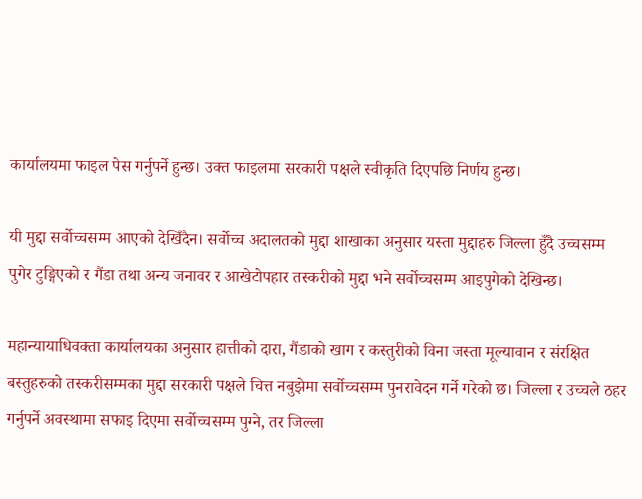कार्यालयमा फाइल पेस गर्नुपर्ने हुन्छ। उक्त फाइलमा सरकारी पक्षले स्वीकृति दिएपछि निर्णय हुन्छ।

यी मुद्दा सर्वोच्चसम्म आएको देखिँदैन। सर्वोच्च अदालतको मुद्दा शाखाका अनुसार यस्ता मुद्दाहरु जिल्ला हुँदै उच्चसम्म पुगेर टुङ्गिएको र गैंडा तथा अन्य जनावर र आखेटोपहार तस्करीको मुद्दा भने सर्वोच्चसम्म आइपुगेको देखिन्छ।

महान्यायाधिवक्ता कार्यालयका अनुसार हात्तीको दारा, गैंडाको खाग र कस्तुरीको विना जस्ता मूल्यावान र संरक्षित बस्तुहरुको तस्करीसम्मका मुद्दा सरकारी पक्षले चित्त नबुझेमा सर्वोच्चसम्म पुनरावेदन गर्ने गरेको छ। जिल्ला र उच्चले ठहर गर्नुपर्ने अवस्थामा सफाइ दिएमा सर्वोच्चसम्म पुग्ने, तर जिल्ला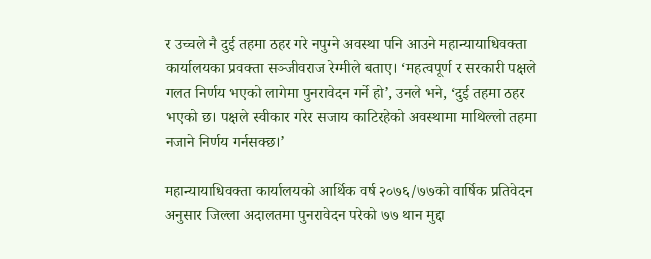र उच्चले नै दुई तहमा ठहर गरे नपुग्ने अवस्था पनि आउने महान्यायाधिवक्ता कार्यालयका प्रवक्ता सञ्जीवराज रेग्मीले बताए। ‘महत्वपूर्ण र सरकारी पक्षले गलत निर्णय भएको लागेमा पुनरावेदन गर्ने हो’, उनले भने, ‘दुई तहमा ठहर भएको छ। पक्षले स्वीकार गरेर सजाय काटिरहेको अवस्थामा माथिल्लो तहमा  नजाने निर्णय गर्नसक्छ।’

महान्यायाधिवक्ता कार्यालयको आर्थिक वर्ष २०७६/७७को वार्षिक प्रतिवेदन अनुसार जिल्ला अदालतमा पुनरावेदन परेको ७७ थान मुद्दा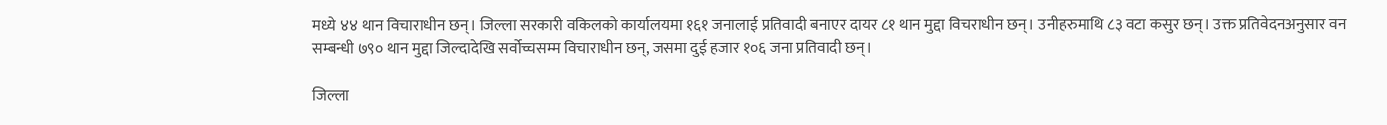मध्ये ४४ थान विचाराधीन छन्। जिल्ला सरकारी वकिलको कार्यालयमा १६१ जनालाई प्रतिवादी बनाएर दायर ८१ थान मुद्दा विचराधीन छन्। उनीहरुमाथि ८३ वटा कसुर छन्। उक्त प्रतिवेदनअनुसार वन सम्बन्धी ७९० थान मुद्दा जिल्दादेखि सर्वोच्चसम्म विचाराधीन छन्, जसमा दुई हजार १०६ जना प्रतिवादी छन्।

जिल्ला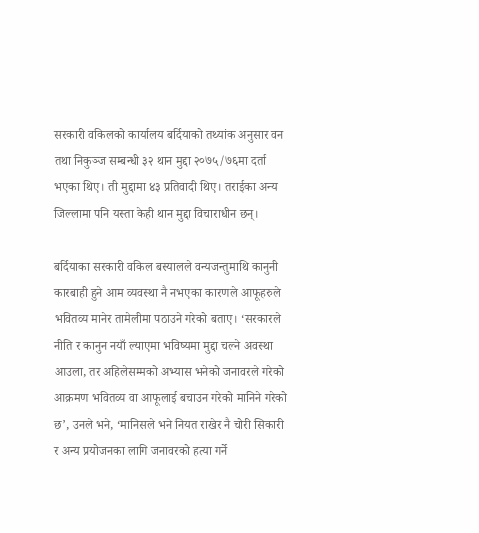सरकारी वकिलको कार्यालय बर्दियाको तथ्यांक अनुसार वन तथा निकुञ्ज सम्बन्धी ३२ थान मुद्दा २०७५/७६मा दर्ता भएका थिए। ती मुद्दामा ४३ प्रतिवादी थिए। तराईका अन्य जिल्लामा पनि यस्ता केही थान मुद्दा विचाराधीन छन्।

बर्दियाका सरकारी वकिल बस्यालले वन्यजन्तुमाथि कानुनी कारबाही हुने आम व्यवस्था नै नभएका कारणले आफूहरुले भवितव्य मानेर तामेलीमा पठाउने गरेको बताए। ‘सरकारले नीति र कानुन नयाँ ल्याएमा भविष्यमा मुद्दा चल्ने अवस्था आउला, तर अहिलेसम्मको अभ्यास भनेको जनावरले गरेको आक्रमण भवितव्य वा आफूलाई बचाउन गरेको मानिने गरेको छ’, उनले भने, ‘मानिसले भने नियत राखेर नै चोरी सिकारी र अन्य प्रयोजनका लागि जनावरको हत्या गर्ने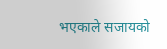भएकाले सजायको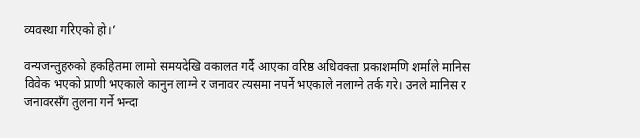व्यवस्था गरिएको हो।’

वन्यजन्तुहरुको हकहितमा लामो समयदेखि वकालत गर्दै आएका वरिष्ठ अधिवक्ता प्रकाशमणि शर्माले मानिस विवेक भएको प्राणी भएकाले कानुन लाग्ने र जनावर त्यसमा नपर्ने भएकाले नलाग्ने तर्क गरे। उनले मानिस र जनावरसँग तुलना गर्ने भन्दा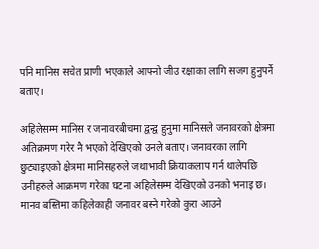पनि मानिस सचेत प्राणी भएकाले आफ्नो जीउ रक्षाका लागि सजग हुनुपर्ने बताए।

अहिलेसम्म मानिस र जनावरबीचमा द्वन्द्व हुनुमा मानिसले जनावरको क्षेत्रमा अतिक्रमण गरेर नै भएको देखिएको उनले बताए। जनावरका लागि छुट्याइएको क्षेत्रमा मानिसहरुले जथाभावी क्रियाकलाप गर्न थालेपछि उनीहरुले आक्रमण गरेका घटना अहिलेसम्म देखिएको उनको भनाइ छ। मानव बस्तिमा कहिलेकाही जनावर बस्ने गरेको कुरा आउने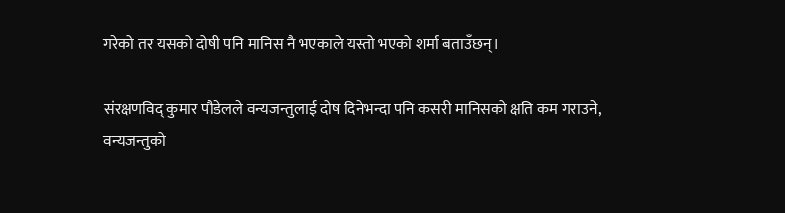गरेको तर यसको दोषी पनि मानिस नै भएकाले यस्तो भएको शर्मा बताउँछन्।

संरक्षणविद् कुमार पौडेलले वन्यजन्तुलाई दोष दिनेभन्दा पनि कसरी मानिसको क्षति कम गराउने, वन्यजन्तुको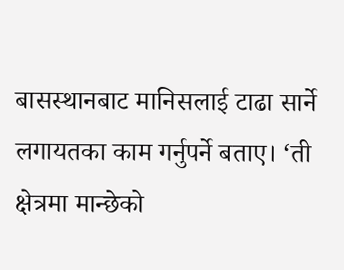बासस्थानबाट मानिसलाई टाढा सार्ने लगायतका काम गर्नुपर्ने बताए। ‘ती क्षेत्रमा मान्छेको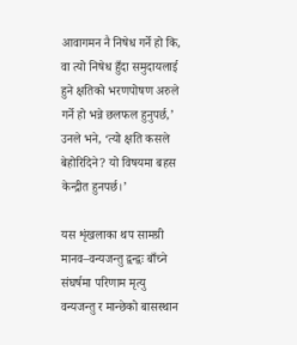आवागमन नै निषेध गर्ने हो कि, वा त्यो निषेध हुँदा समुदायलाई हुने क्षतिको भरणपोषण अरुले गर्ने हो भन्ने छलफल हुनुपर्छ,’ उनले भने, ‘त्यो क्षति कसले बेहोरिदिने? यो विषयमा बहस केन्द्रीत हुनपर्छ।’

यस शृंखलाका थप सामग्री
मानव–वन्यजन्तु द्वन्द्वः बाँच्ने संघर्षमा परिणाम मृत्यु
वन्यजन्तु र मान्छेको बासस्थान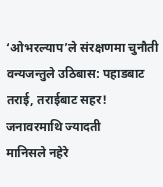‘ओभरल्याप’ले संरक्षणमा चुनौती
वन्यजन्तुले उठिबास: पहाडबाट तराई, तराईबाट सहर!
जनावरमाथि ज्यादती
मानिसले नहेरे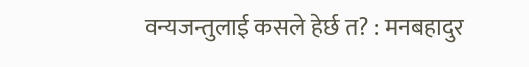वन्यजन्तुलाई कसले हेर्छ त? : मनबहादुर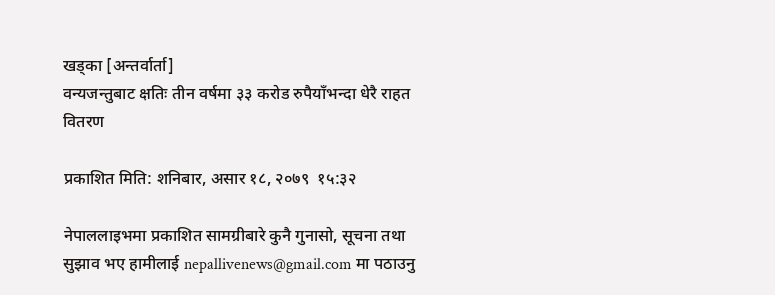खड्का [अन्तर्वार्ता]
वन्यजन्तुबाट क्षतिः तीन वर्षमा ३३ करोड रुपैयाँभन्दा धेरै राहत वितरण

प्रकाशित मिति: शनिबार, असार १८, २०७९  १५:३२

नेपाललाइभमा प्रकाशित सामग्रीबारे कुनै गुनासो, सूचना तथा सुझाव भए हामीलाई nepallivenews@gmail.com मा पठाउनु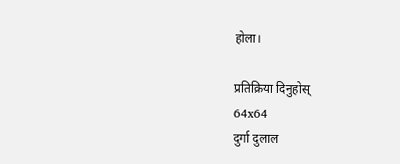होला।

प्रतिक्रिया दिनुहोस्
64x64
दुर्गा दुलाल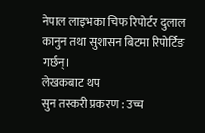नेपाल लाइभका चिफ रिपोर्टर दुलाल कानुन तथा सुशासन बिटमा रिपोर्टिङ गर्छन्।
लेखकबाट थप
सुन तस्करी प्रकरण : उच्च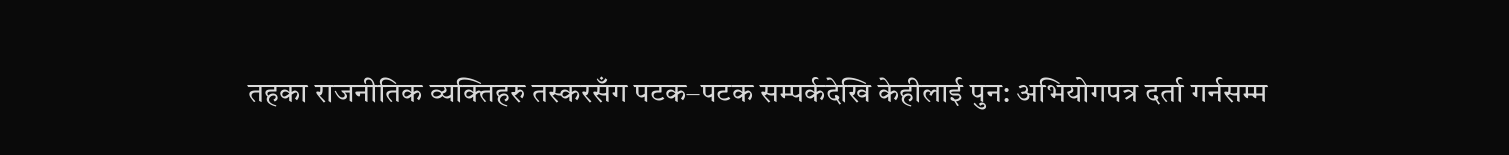तहका राजनीतिक व्यक्तिहरु तस्करसँग पटक–पटक सम्पर्कदेखि केहीलाई पुन: अभियोगपत्र दर्ता गर्नसम्म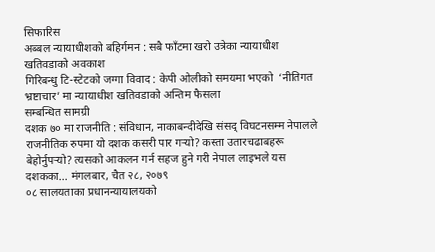सिफारिस
अब्बल न्यायाधीशको बहिर्गमन : सबै फाँटमा खरो उत्रेका न्यायाधीश खतिवडाको अवकाश
गिरिबन्धु टि-स्टेटको जग्गा विवाद : केपी ओलीको समयमा भएको  ‘नीतिगत भ्रष्टाचार’ मा न्यायाधीश खतिवडाको अन्तिम फैसला
सम्बन्धित सामग्री
दशक ७० मा राजनीति : संविधान, नाकाबन्दीदेखि संसद् विघटनसम्म नेपालले राजनीतिक रुपमा यो दशक कसरी पार गर्‍यो? कस्ता उतारचढाबहरू बेहोर्नुपर्‍यो? त्यसको आकलन गर्न सहज हुने गरी नेपाल लाइभले यस दशकका... मंगलबार, चैत २८, २०७९
०८ सालयताका प्रधानन्यायालयको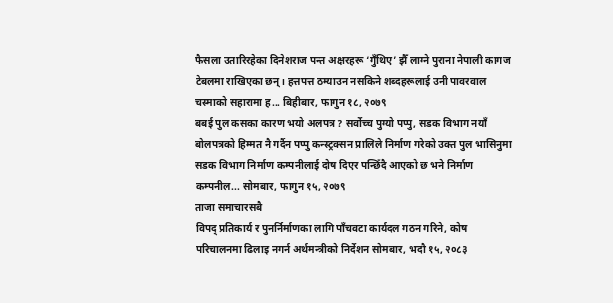फैसला उतारिरहेका दिनेशराज पन्त अक्षरहरू ‘गुँथिए’ झैँ लाग्ने पुराना नेपाली कागज टेबलमा राखिएका छन्। हत्तपत्त ठम्याउन नसकिने शब्दहरूलाई उनी पावरवाल चस्माको सहारामा ह... बिहीबार, फागुन १८, २०७९
बबई पुल कसका कारण भयो अलपत्र? सर्वोच्च पुग्यो पप्पु, सडक विभाग नयाँ बोलपत्रको हिम्मत नै गर्दैन पप्पु कन्स्ट्रक्सन प्रालिले निर्माण गरेको उक्त पुल भासिनुमा सडक विभाग निर्माण कम्पनीलाई दोष दिएर पन्छिँदै आएको छ भने निर्माण कम्पनील... सोमबार, फागुन १५, २०७९
ताजा समाचारसबै
विपद् प्रतिकार्य र पुनर्निर्माणका लागि पाँचवटा कार्यदल गठन गरिने, कोष परिचालनमा ढिलाइ नगर्न अर्थमन्त्रीको निर्देशन सोमबार, भदौ १५, २०८३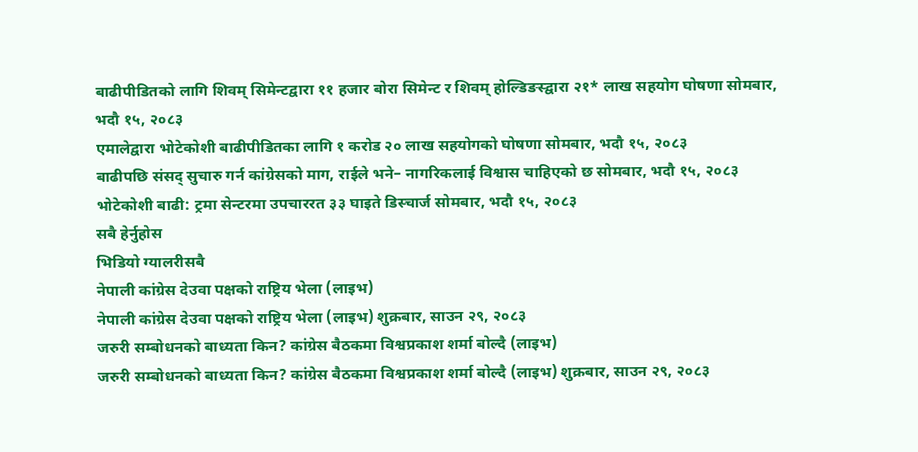बाढीपीडितको लागि शिवम् सिमेन्टद्वारा ११ हजार बोरा सिमेन्ट र शिवम् होल्डिङस्द्वारा २१* लाख सहयोग घोषणा सोमबार, भदौ १५, २०८३
एमालेद्वारा भोटेकोशी बाढीपीडितका लागि १ करोड २० लाख सहयोगको घोषणा सोमबार, भदौ १५, २०८३
बाढीपछि संसद् सुचारु गर्न कांग्रेसको माग, राईले भने– नागरिकलाई विश्वास चाहिएको छ सोमबार, भदौ १५, २०८३
भोटेकोशी बाढी: ट्रमा सेन्टरमा उपचाररत ३३ घाइते डिस्चार्ज सोमबार, भदौ १५, २०८३
सबै हेर्नुहोस
भिडियो ग्यालरीसबै
नेपाली कांग्रेस देउवा पक्षको राष्ट्रिय भेला (लाइभ)
नेपाली कांग्रेस देउवा पक्षको राष्ट्रिय भेला (लाइभ) शुक्रबार, साउन २९, २०८३
जरुरी सम्बोधनको बाध्यता किन? कांग्रेस बैठकमा विश्वप्रकाश शर्मा बोल्दै (लाइभ)
जरुरी सम्बोधनको बाध्यता किन? कांग्रेस बैठकमा विश्वप्रकाश शर्मा बोल्दै (लाइभ) शुक्रबार, साउन २९, २०८३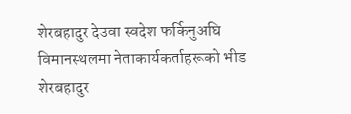शेरबहादुर देउवा स्वदेश फर्किनुअघि विमानस्थलमा नेताकार्यकर्ताहरूको भीड
शेरबहादुर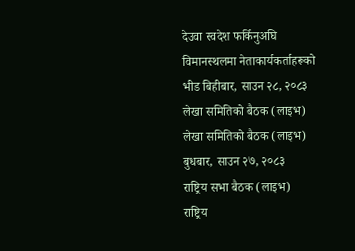देउवा स्वदेश फर्किनुअघि विमानस्थलमा नेताकार्यकर्ताहरूको भीड बिहीबार, साउन २८, २०८३
लेखा समितिको बैठक (लाइभ)
लेखा समितिको बैठक (लाइभ) बुधबार, साउन २७, २०८३
राष्ट्रिय सभा बैठक (लाइभ)
राष्ट्रिय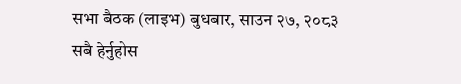सभा बैठक (लाइभ) बुधबार, साउन २७, २०८३
सबै हेर्नुहोस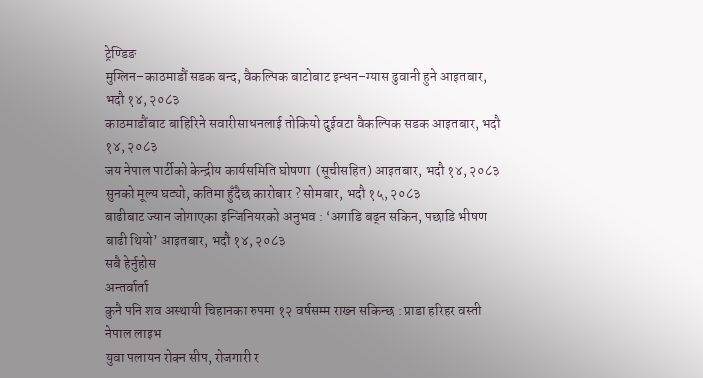ट्रेण्डिङ
मुग्लिन–काठमाडौं सडक बन्द, वैकल्पिक बाटोबाट इन्धन–ग्यास ढुवानी हुने आइतबार, भदौ १४, २०८३
काठमाडौंबाट बाहिरिने सवारीसाधनलाई तोकियो दुईवटा वैकल्पिक सडक आइतबार, भदौ १४, २०८३
जय नेपाल पार्टीको केन्द्रीय कार्यसमिति घोषणा  (सूचीसहित) आइतबार, भदौ १४, २०८३
सुनको मूल्य घट्यो, कतिमा हुँदैछ कारोबार ? सोमबार, भदौ १५, २०८३
बाढीबाट ज्यान जोगाएका इन्जिनियरको अनुभव : ‘अगाडि बढ्न सकिन, पछाडि भीषण बाढी थियो’ आइतबार, भदौ १४, २०८३
सबै हेर्नुहोस
अन्तर्वार्ता
कुनै पनि शव अस्थायी चिहानका रुपमा १२ वर्षसम्म राख्न सकिन्छ : प्राडा हरिहर वस्ती नेपाल लाइभ
युवा पलायन रोक्न सीप, रोजगारी र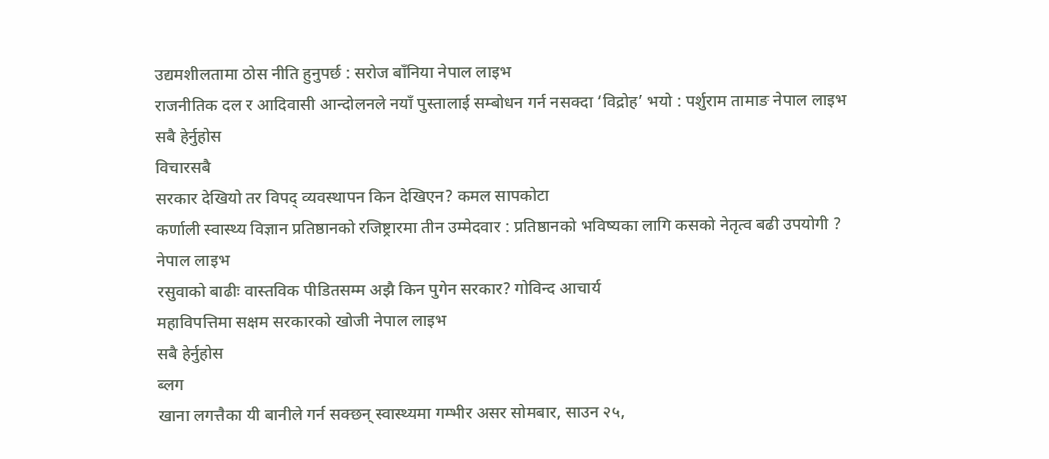उद्यमशीलतामा ठोस नीति हुनुपर्छ : सरोज बाँनिया नेपाल लाइभ
राजनीतिक दल र आदिवासी आन्दोलनले नयाँ पुस्तालाई सम्बोधन गर्न नसक्दा ‘विद्रोह’ भयो : पर्शुराम तामाङ नेपाल लाइभ
सबै हेर्नुहोस
विचारसबै
सरकार देखियो तर विपद् व्यवस्थापन किन देखिएन? कमल सापकोटा
कर्णाली स्वास्थ्य विज्ञान प्रतिष्ठानको रजिष्ट्रारमा तीन उम्मेदवार : प्रतिष्ठानको भविष्यका लागि कसको नेतृत्व बढी उपयोगी ? नेपाल लाइभ
रसुवाको बाढीः वास्तविक पीडितसम्म अझै किन पुगेन सरकार? गोविन्द आचार्य
महाविपत्तिमा सक्षम सरकारको खोजी नेपाल लाइभ
सबै हेर्नुहोस
ब्लग
खाना लगत्तैका यी बानीले गर्न सक्छन् स्वास्थ्यमा गम्भीर असर सोमबार, साउन २५,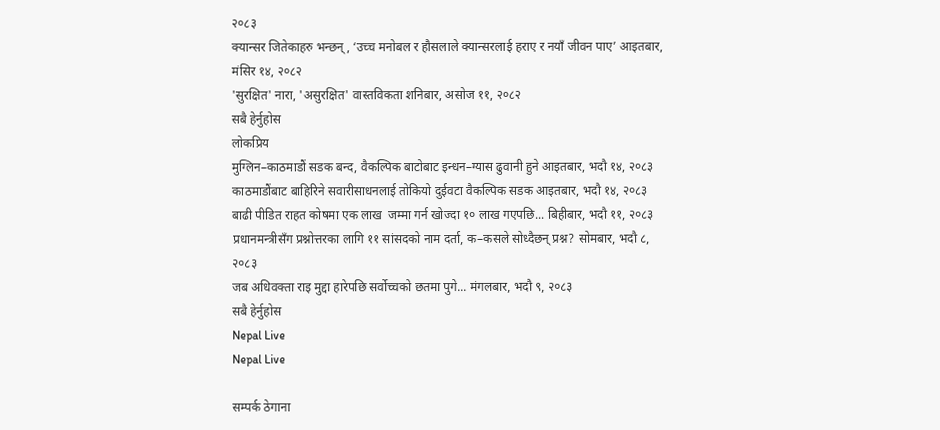२०८३
क्यान्सर जितेकाहरु भन्छन्, ‘उच्च मनोबल र हौसलाले क्यान्सरलाई हराए र नयाँ जीवन पाए’ आइतबार, मंसिर १४, २०८२
'सुरक्षित' नारा, 'असुरक्षित' वास्तविकता शनिबार, असोज ११, २०८२
सबै हेर्नुहोस
लोकप्रिय
मुग्लिन–काठमाडौं सडक बन्द, वैकल्पिक बाटोबाट इन्धन–ग्यास ढुवानी हुने आइतबार, भदौ १४, २०८३
काठमाडौंबाट बाहिरिने सवारीसाधनलाई तोकियो दुईवटा वैकल्पिक सडक आइतबार, भदौ १४, २०८३
बाढी पीडित राहत कोषमा एक लाख  जम्मा गर्न खोज्दा १० लाख गएपछि... बिहीबार, भदौ ११, २०८३
प्रधानमन्त्रीसँग प्रश्नोत्तरका लागि ११ सांसदको नाम दर्ता, क–कसले सोध्दैछन् प्रश्न? सोमबार, भदौ ८, २०८३
जब अधिवक्ता राइ मुद्दा हारेपछि सर्वोच्चको छतमा पुगे... मंगलबार, भदौ ९, २०८३
सबै हेर्नुहोस
Nepal Live
Nepal Live

सम्पर्क ठेगाना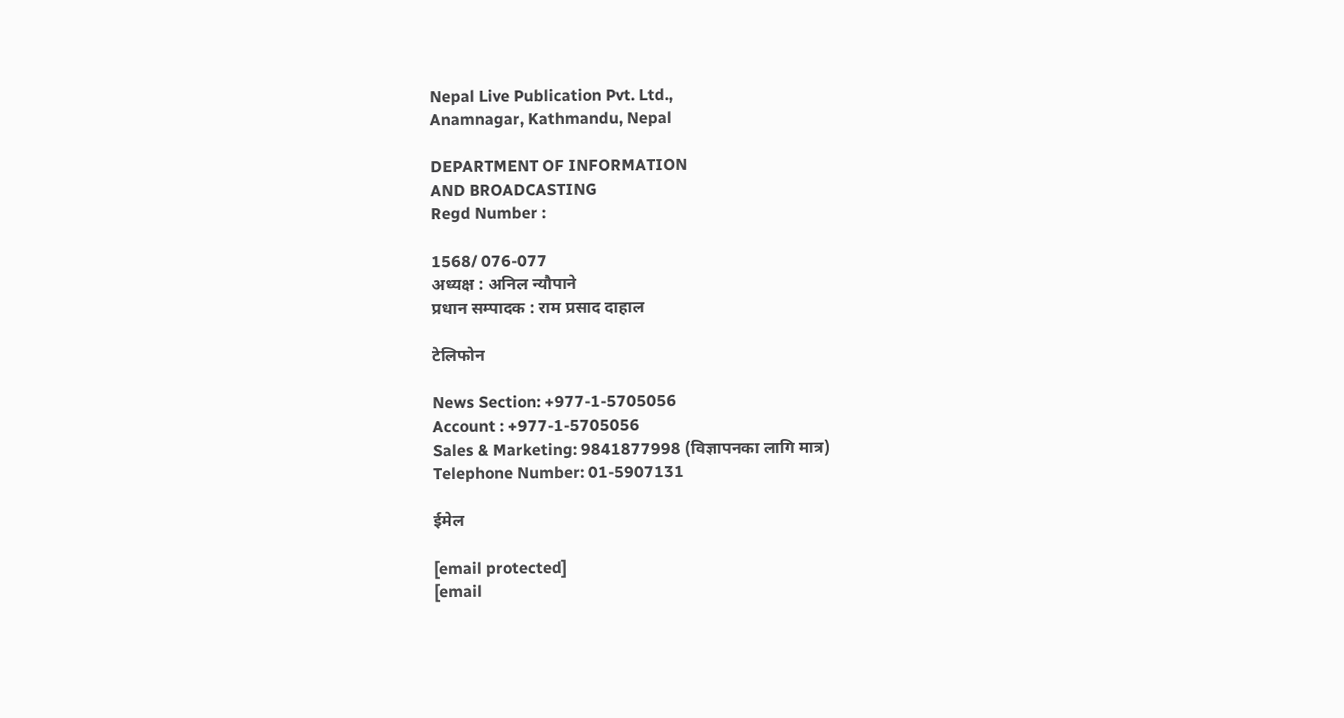Nepal Live Publication Pvt. Ltd.,
Anamnagar, Kathmandu, Nepal

DEPARTMENT OF INFORMATION
AND BROADCASTING
Regd Number :

1568/ 076-077
अध्यक्ष : अनिल न्यौपाने
प्रधान सम्पादक : राम प्रसाद दाहाल

टेलिफोन

News Section: +977-1-5705056
Account : +977-1-5705056
Sales & Marketing: 9841877998 (विज्ञापनका लागि मात्र)
Telephone Number: 01-5907131

ईमेल

[email protected]
[email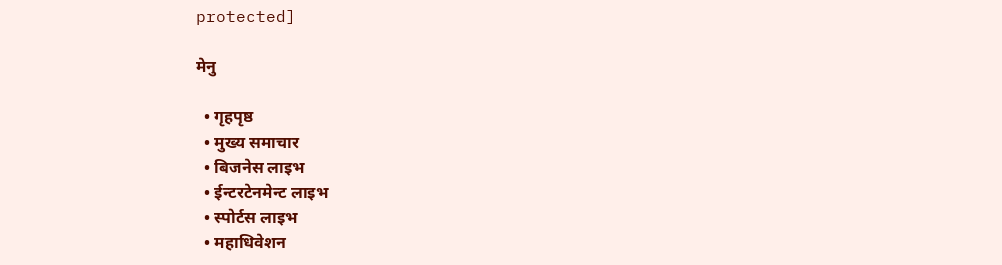protected]

मेनु

  • गृहपृष्ठ
  • मुख्य समाचार
  • बिजनेस लाइभ
  • ईन्टरटेनमेन्ट लाइभ
  • स्पोर्टस लाइभ
  • महाधिवेशन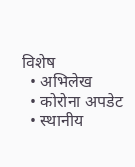विशेष
  • अभिलेख
  • कोरोना अपडेट
  • स्थानीय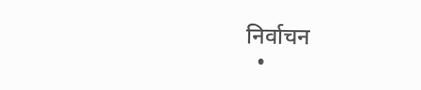निर्वाचन
  •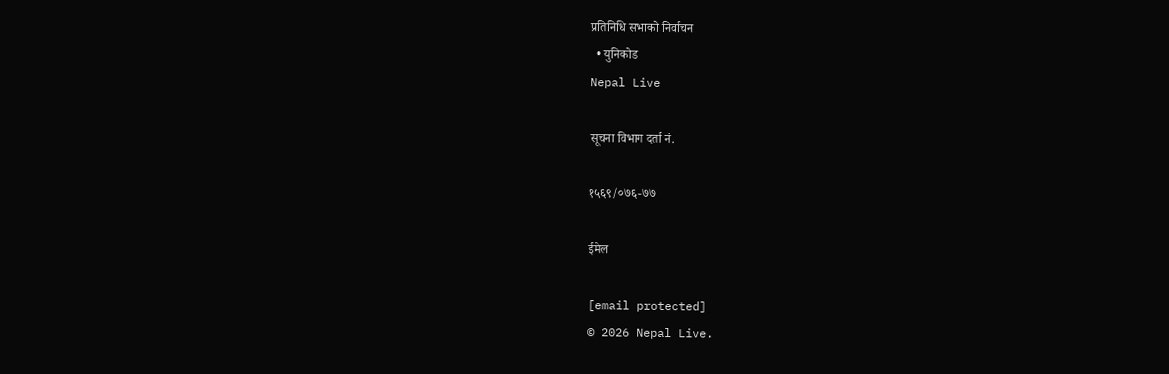प्रतिनिधि सभाको निर्वाचन
  • युनिकोड
Nepal Live

सूचना विभाग दर्ता नं.

१५६९/०७६-७७

ईमेल

[email protected]
© 2026 Nepal Live.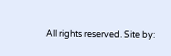All rights reserved. Site by: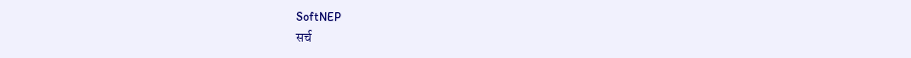SoftNEP
सर्च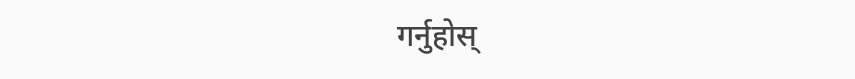गर्नुहोस्